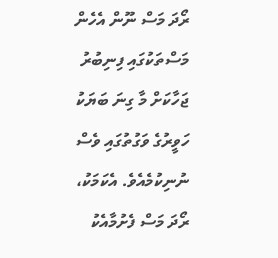ރޯދަ މަސް ނޫން އެހެން މަސްތަކުގައި ފިނިބުރު ޖަހާކަށް މާ ގިނަ ބަޔަކު ހަވީރުގެ ވަގުތުގައި ވެސް ނުނިކުމެއެވެ. އެކަމަކު، ރޯދަ މަސް ފެށުމާއެކު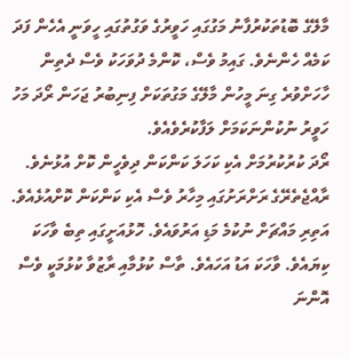މާލޭގެ ބޮޑުތަކުރުފާނު މަގުގައި ހަވީރުގެ ވަގުތުގައި ހީވަނީ އެހެން ފަދަ ކަމެއް ހެންނެވެ. ގައިމު ވެސް، ކޮންމެ ދުވަހަކު ވެސް ދެތިން ހާހަށްވުރެ ގިނަ މީހުން މާލޭގެ މަގުތަކަށް ފިނިބުރު ޖަހަން ރޯދަ މަހު ހަވީރު ނުކުންނަކަމަށް ލަފާކުރެވެއެވެ.
ރޯދަ ކުރުކުރުމަށް އެކި ކަހަލަ ކަންކަން ދިވެހީން ކޮށް އުޅުނެވެ. ރާއްޖެތެރޭގެ ރަށްރަށުގައި މިހާރު ވެސް އެކި ކަންކަން ކޮށްއުޅެއެވެ. އަތިރި މައްޗަށް ނުކުމެ މަޑި އަރުވައެވެ. ހޮޅުއަށީގައި ތިބެ ވާހަކަ ކިޔައެވެ. ވާހަކަ އަޑު އަހައެވެ. ތާސް ކުޅުމާއި ރާޒުވާ ކުޅުމަކީ ވެސް އޮންނަ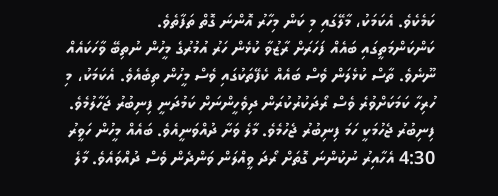ކަމެކެވެ. އެކަމަކު، މާލޭގައި މި ކަން މިހާރު އޮންނަ ގޮތް ތަފާތެވެ.
ކަންކަންމަތީގައި ބައެއް ފަހަރަށް ރާޒުވާ ކުޅެން ހަރު އުމުރުގެ މީހުން ނުތިބޭ ވާހަކައެއް ނޫނެވެ. ތާސް ކުޅެލަން ވެސް ބައެއް ކެފޭތަކުގައި ވެސް މީހުން ތިބެއެވެ. އެކަމަކު، މި ހުރިހާ ކަމަކަށްވުރެ ވެސް ރޯދަކުރުކުރަން ދިވެހީންނަށް ކަމުދަނީ ފިނިބުރު ޖަހާލުމެވެ.
ފިނިބުރު ޖެހުމަކީ ހަމަ ފިނިބުރު ޖެހުމެވެ. މާލެ ވަށާ ދުއްވަނީއެވެ. ބައެއް މީހުން ހަވީރު 4:30 އެހާއިރު ނުކުންނަ ގޮތަށް ރޯދަ ވީއްލަން ވަންދެން ވެސް ދުއްވައެވެ. މާލެ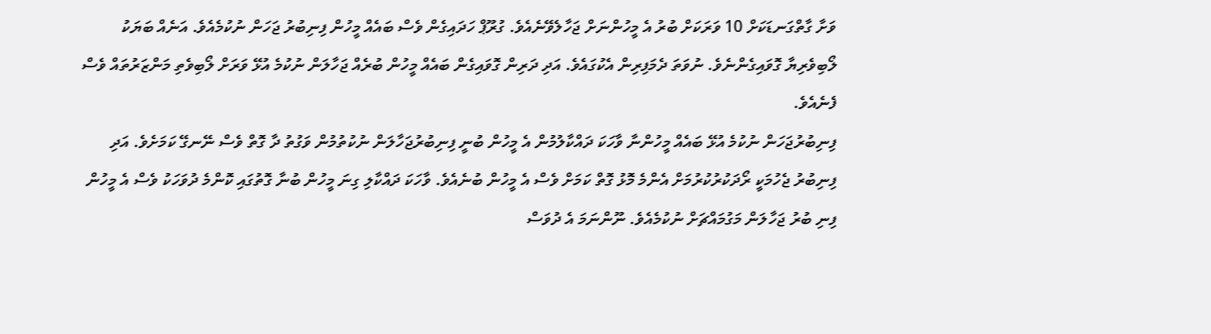ވަށާ ގާތްގަނޑަކަށް 10 ވަރަކަށް ބުރު އެ މީހުންނަށް ޖަހާލެވޭނެއެވެ. ގުރޫޕް ހަދައިގެން ވެސް ބައެއް މީހުން ފިނިބުރު ޖަހަން ނުކުމެއެވެ. އަނެއް ބަޔަކު ލޯބިވެރިޔާ ގޮވައިގެންނެވެ. ނުވަތަ ދެމަފިރިން އެކުގައެވެ. އަދި ދަރިން ގޮވައިގެން ބައެއް މީހުން ބުރެއް ޖަހާލަން ނުކުމެ އުޅޭ ވަރަށް ލޯބިވެތި މަންޒަރުތައް ވެސް ފެނެއެވެ.
ފިނިބުރުޖަހަން ނުކުމެ އުޅޭ ބައެއް މީހުންނާ ވާހަކަ ދައްކާލުމުން އެ މީހުން ބުނީ ފިނިބުރުޖަހާލަން ނުކުތުމުން ވަގުތު ދާ ގޮތް ވެސް ނޭނގޭ ކަމަށެވެ. އަދި ފިނިބުރު ޖެހުމަކީ ރޯދަކުރުކުރުމަށް އެންމެ މޮޅު ގޮތް ކަމަށް ވެސް އެ މީހުން ބުނެއެވެ. ވާހަކަ ދައްކާލި ގިނަ މީހުން ބުނާ ގޮތުގައި ކޮންމެ ދުވަހަކު ވެސް އެ މީހުން ފިނި ބުރު ޖަހާލަން މަގުމައްޗަށް ނުކުމެއެވެ. ނޫންނަމަ އެ ދުވަސް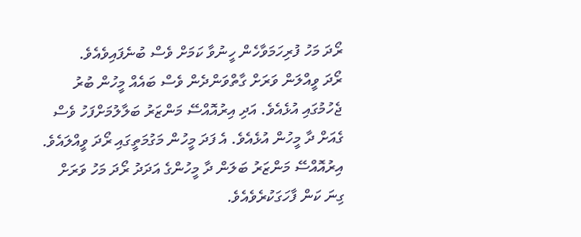ރޯދަ މަހު ފުރިހަމަވާހެން ހީނުވާ ކަމަށް ވެސް ބުނެފައިވެއެވެ.
ރޯދަ ވީއްލަން ވަރަށް ގާތްވަންދެން ވެސް ބައެއް މީހުން ބުރު ޖެހުމުގައި އުޅެއެވެ. އަދި އިރުއޮއްސޭ މަންޒަރު ބަލާލުމަށްފަހު ވެސް ގެއަށް ދާ މީހުން އުޅެއެވެ. އެ ފަދަ މީހުން މަގުމަތީގައި ރޯދަ ވީއްލައެވެ. އިރުއޮއްސޭ މަންޒަރު ބަލަން ދާ މީހުންގެ އަދަދު ރޯދަ މަހު ވަރަށް ގިނަ ކަން ފާހަގަކުރެވެއެވެ.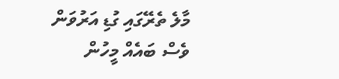މާލެ ތެރޭގައި ގުޑި އަރުވަން ވެސް ބައެއް މީހުން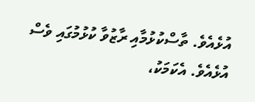އުޅެއެވެ. ތާސްކުޅުމާއި ރާޒުވާ ކުޅުމުގައި ވެސް އުޅެއެވެ. އެކަމަކު،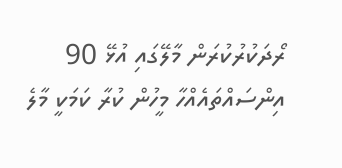ރޯދަކުރުކުރަން މާލޭގައި އުޅޭ 90 އިންސައްތައެއްހާ މީހުން ކުރާ ކަމަކީ މާލެ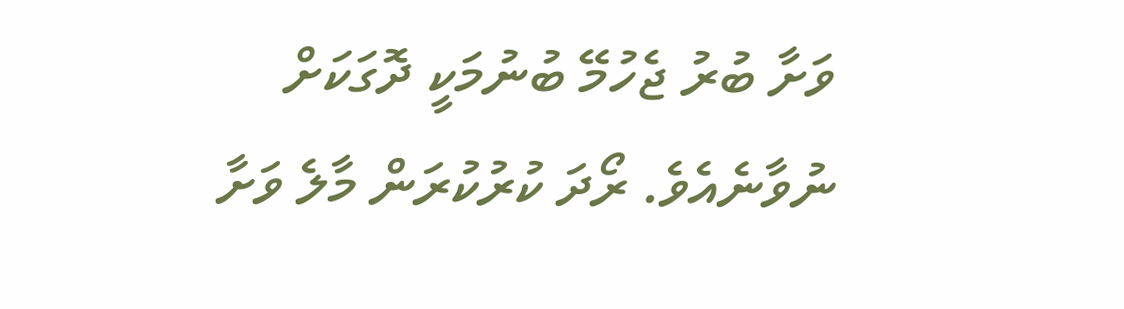ވަށާ ބުރު ޖެހުމޭ ބުނުމަކީ ދޮގަކަށް ނުވާނެއެވެ. ރޯދަ ކުރުކުރަން މާލެ ވަށާ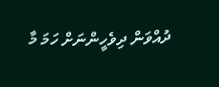ދުއްވަން ދިވެހީންނަށް ހަމަ މާ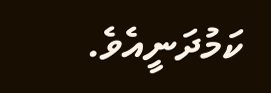ކަމުދަނީއެވެ.